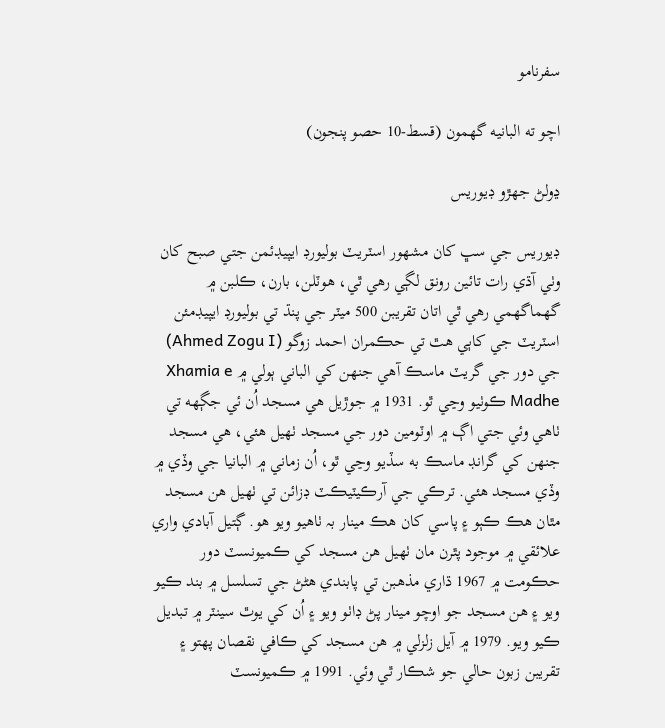سفرنامو

اچو ته البانيه گهمون (قسط-10 حصو پنجون)

ڍولڻ جهڙو ڊيوريس

ڊيوريس جي سڀ کان مشهور اسٽريٽ بوليورڊ ايپيڊئمن جتي صبح کان وٺي آڌي رات تائين رونق لڳي رهي ٿي، هوٽلن، بارن، ڪلبن ۾ گهماگهمي رهي ٿي اتان تقريبن 500 ميٽر جي پنڌ تي بوليورڊ ايپيڊمئن اسٽريٽ جي کاٻي هٿ تي حڪمران احمد زوگو (Ahmed Zogu I) جي دور جي گريٽ ماسڪ آهي جنهن کي الباني ٻولي ۾ Xhamia e Madhe ڪوٺيو وڃي ٿو. 1931 ۾ جوڙيل هي مسجد اُن ئي جڳهه تي ٺاهي وئي جتي اڳ ۾ اوٽومين دور جي مسجد ٺهيل هئي، هي مسجد جنهن کي گرانڊ ماسڪ به سڏيو وڃي ٿو، اُن زماني ۾ البانيا جي وڏي ۾ وڏي مسجد هئي. ترڪي جي آرڪيٽيڪٽ ڊزائن تي ٺهيل هن مسجد مٿان هڪ ڪٻو ۽ پاسي کان هڪ مينار بہ ٺاھيو ويو هو. ڳتيل آبادي واري علائقي ۾ موجود پٿرن مان ٺهيل ھن مسجد کي ڪميونسٽ دور حڪومت ۾ 1967 ڌاري مذهبن تي پابندي هڻڻ جي تسلسل ۾ بند ڪيو ويو ۽ هن مسجد جو اوچو مينار پڻ ڊاٺو ويو ۽ اُن کي يوٿ سينٽر ۾ تبديل ڪيو ويو. 1979 ۾ آيل زلزلي ۾ هن مسجد کي ڪافي نقصان پهتو ۽ تقريبن زبون حالي جو شڪار ٿي وئي. 1991 ۾ ڪميونسٽ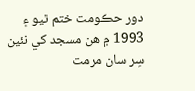دور حڪومت ختم ٿيو ۽ 1993 ۾ هن مسجد کي نئين سِر سان مرمت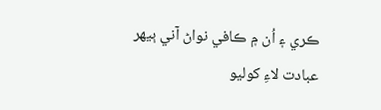ڪري ۽ اُن ۾ ڪافي نواڻ آني ٻيهر عبادت لاءِ کوليو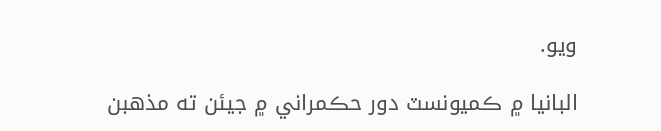ويو.

البانيا ۾ ڪميونسٽ دور حڪمراني ۾ جيئن ته مذهبن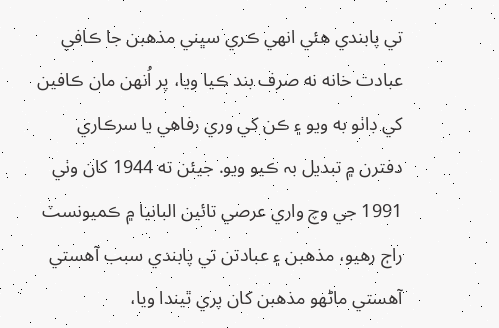تي پابندي هئي انھي ڪري سڀني مذهبن جا ڪافي عبادت خانه نه صرف بند ڪيا ويا، پر اُنهن مان ڪافين کي ڊاٺو به ويو ۽ ڪن کي وري رفاهي يا سرڪاري دفترن ۾ تبديل بہ ڪيو ويو. جيئن ته 1944 کان وٺي 1991 جي وچ واري عرصي تائين البانيا ۾ ڪميونسٽ راڄ رهيو، مذهبن ۽ عبادتن تي پابندي سبب آهستي آهستي ماڻهو مذهبن کان پري ٿيندا ويا،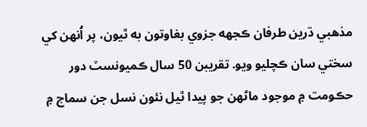مذهبي ڌرين طرفان ڪجهه جزوي بغاوتون به ٿيون، پر اُنهن کي سختي سان ڪچليو ويو. تقريبن 50 سال ڪميونسٽ دور حڪومت ۾ موجود ماڻهن جو پيدا ٿيل نئون نسل جن سماج ۾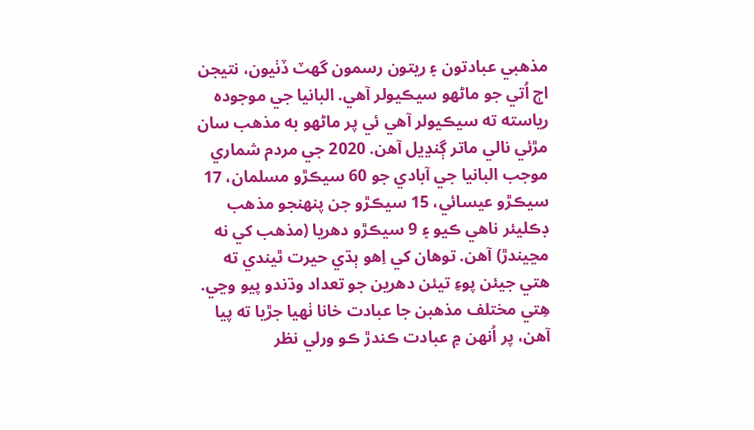مذهبي عبادتون ۽ ريتون رسمون گهٽ ڏٺيون، نتيجن اڄ اُتي جو ماڻهو سيڪيولر آهي. البانيا جي موجوده رياسته ته سيڪيولر آهي ئي پر ماڻهو به مذهب سان مڙئي نالي ماتر ڳنڍيل آهن. 2020 جي مردم شماري موجب البانيا جي آبادي جو 60 سيڪڙو مسلمان، 17 سيڪڙو عيسائي، 15 سيڪڙو جن پنهنجو مذهب ڊڪليئر ناهي ڪيو ۽ 9 سيڪڙو دهريا (مذهب کي نه مڃيندڙ) آهن. توهان کي اِهو ٻڌي حيرت ٿيندي ته هتي جيئن پوءِ تيئن دهرين جو تعداد وڌندو پيو وڃي. هِتي مختلف مذهبن جا عبادت خانا ٺهيا جڙيا ته پيا آهن، پر اُنهن ۾ عبادت ڪندڙ ڪو ورلي نظر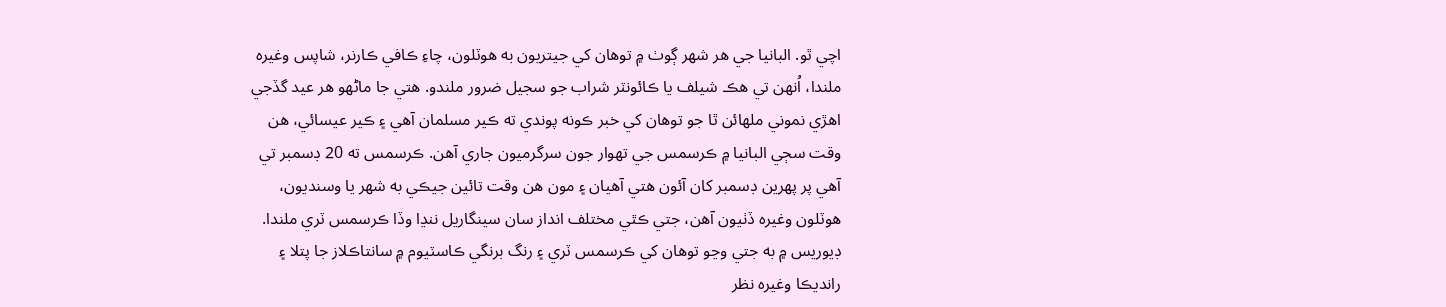اچي ٿو. البانيا جي هر شهر ڳوٺ ۾ توهان کي جيتريون به هوٽلون، چاءِ ڪافي ڪارنر، شاپس وغيره ملندا، اُنهن تي هڪ شيلف يا ڪائونٽر شراب جو سجيل ضرور ملندو. هتي جا ماڻهو هر عيد گڏجي اهڙي نموني ملهائن ٿا جو توهان کي خبر ڪونه پوندي ته ڪير مسلمان آهي ۽ ڪير عيسائي، هن وقت سڄي البانيا ۾ ڪرسمس جي تهوار جون سرگرميون جاري آهن. ڪرسمس ته 20 ڊسمبر تي آهي پر پهرين ڊسمبر کان آئون هتي آهيان ۽ مون هن وقت تائين جيڪي به شهر يا وسنديون، هوٽلون وغيره ڏٺيون آهن، جتي ڪٿي مختلف انداز سان سينگاريل ننڍا وڏا ڪرسمس ٽري ملندا. ڊيوريس ۾ به جتي وڃو توهان کي ڪرسمس ٽري ۽ رنگ برنگي ڪاسٽيوم ۾ سانتاڪلاز جا پتلا ۽ رانديڪا وغيره نظر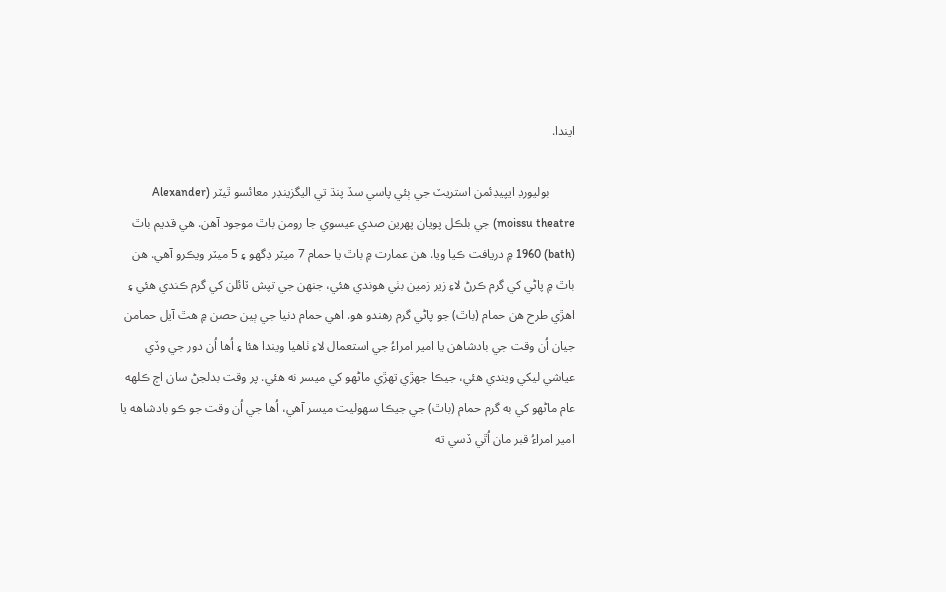ايندا.

        بوليورڊ ايپيڊئمن استريٽ جي ٻئي پاسي سڏ پنڌ تي اليگزينڊر معائسو ٿيٽر (Alexander moissu theatre) جي بلڪل پويان پهرين صدي عيسوي جا رومن باٿ موجود آهن. هي قديم باٿ (bath) 1960 ۾ دريافت ڪيا ويا. هن عمارت ۾ باٿ يا حمام 7 ميٽر ڊگهو ۽ 5 ميٽر ويڪرو آهي. هن باٿ ۾ پاڻي کي گرم ڪرڻ لاءِ زير زمين بٺي هوندي ھئي، جنهن جي تپش ٽائلن کي گرم ڪندي هئي ۽ اهڙي طرح هن حمام (باٿ) جو پاڻي گرم رهندو هو. اهي حمام دنيا جي ٻين حصن ۾ هٿ آيل حمامن جيان اُن وقت جي بادشاهن يا امير امراءُ جي استعمال لاءِ ٺاهيا ويندا هئا ۽ اُها اُن دور جي وڏي عياشي ليکي ويندي هئي، جيڪا جهڙي تهڙي ماڻهو کي ميسر نه هئي. پر وقت بدلجڻ سان اڄ ڪلهه عام ماڻهو کي به گرم حمام (باٿ) جي جيڪا سهوليت ميسر آهي، اُها جي اُن وقت جو ڪو بادشاهه يا امير امراءُ قبر مان اُٿي ڏسي ته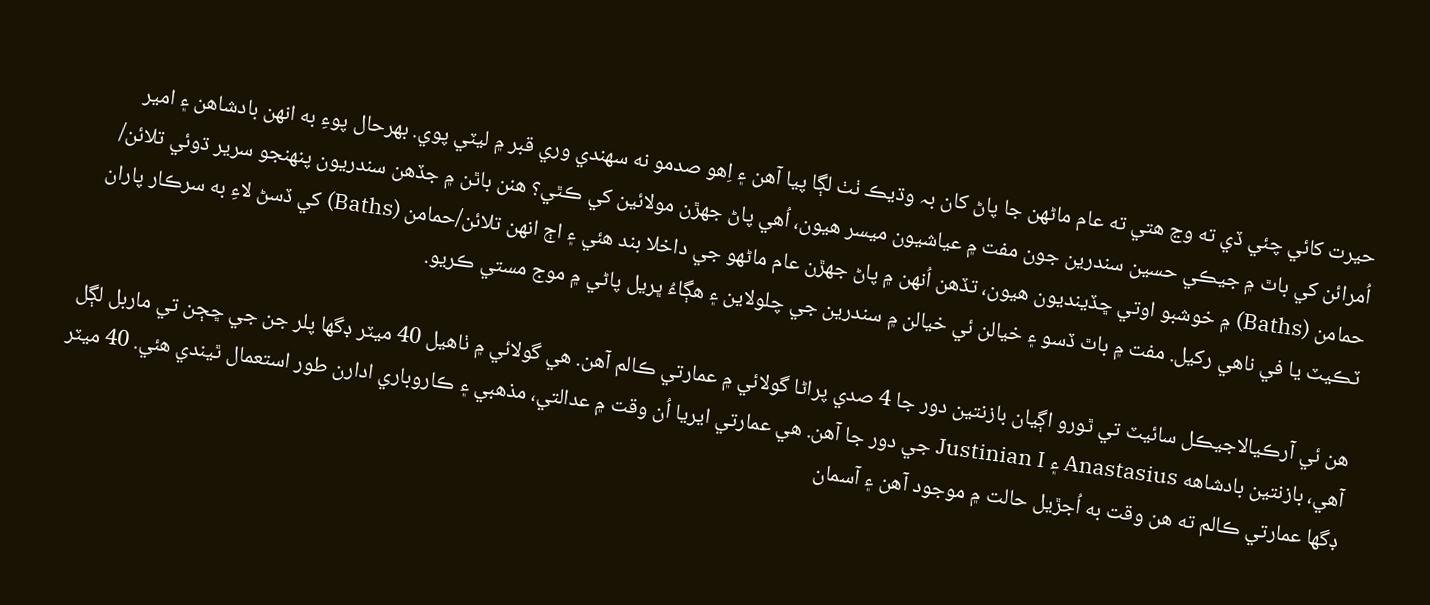حيرت کائي چئي ڏي ته وڃ هتي ته عام ماڻهن جا پاڻ کان بہ وڌيڪ ٺٺ لڳا پيا آهن ۽ اِهو صدمو نه سهندي وري قبر ۾ ليٽي پوي. بهرحال پوءِ به انهن بادشاهن ۽ امير اُمرائن کي باٿ ۾ جيڪي حسين سندرين جون مفت ۾ عياشيون ميسر هيون، اُهي پاڻ جهڙن مولائين کي ڪٿي؟ هنن باٿن ۾ جڏهن سندريون پنهنجو سرير ڌوئي تلائن/ حمامن (Baths) ۾ خوشبو اوتي ڇڏينديون هيون، تڏهن اُنهن ۾ پاڻ جھڙن عام ماڻهو جي داخلا بند هئي ۽ اڄ انهن تلائن/حمامن (Baths) کي ڏسڻ لاءِ به سرڪار پاران ٽڪيٽ يا في ناهي رکيل. مفت ۾ باٿ ڏسو ۽ خيالن ئي خيالن ۾ سندرين جي چلولاين ۽ هڳاءُ ڀريل پاڻي ۾ موج مستي ڪريو.

هن ئي آرڪيالاجيڪل سائيٽ تي ٿورو اڳيان بازنتين دور جا 4 صدي پراڻا گولائي ۾ عمارتي ڪالم آهن. هي گولائي ۾ ٺاهيل 40 ميٽر ڊگها پلر جن جي ڇڄن تي ماربل لڳل آهي، بازنتين بادشاهه Anastasius ۽ Justinian I جي دور جا آهن. هي عمارتي ايريا اُن وقت ۾ عدالتي، مذهبي ۽ ڪاروباري ادارن طور استعمال ٿيندي هئي. 40 ميٽر ڊگها عمارتي ڪالم ته ھن وقت به اُجڙيل حالت ۾ موجود آهن ۽ آسمان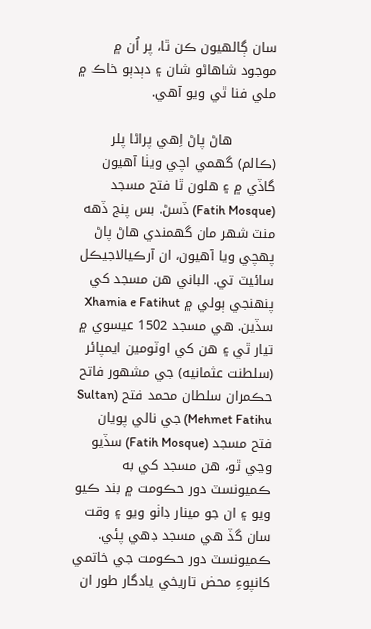سان ڳالهيون ڪن ٿا، پر اُن ۾ موجود شاهاڻو شان ۽ دٻدٻو خاڪ ۾ ملي فنا ٿي ويو آهي.

          هاڻ پاڻ اِهي پراڻا پلر (ڪالم) گهمي اچي ويٺا آهيون گاڏي ۾ ۽ هلون ٿا فتح مسجد (Fatih Mosque) ڏسڻ. بس پنج ڏهه منٽ شهر مان گهمندي هاڻ پاڻ پهچي ويا آهيون، ان آرڪيالاجيڪل سائيٽ تي. الباني هن مسجد کي پنهنجي ٻولي ۾ Xhamia e Fatihut سڏين. هي مسجد 1502 عيسوي ۾ تيار ٿي ۽ هن کي اوٽومين ايمپائر (سلطنت عثمانيه) جي مشهور فاتح حڪمران سلطان محمد فتح (Sultan Mehmet Fatihu) جي نالي پويان فتح مسجد (Fatih Mosque) سڏيو وڃي ٿو، هن مسجد کي به ڪميونسٽ دور حڪومت ۾ بند ڪيو ويو ۽ ان جو مينار ڊاٺو ويو ۽ وقت سان گڏ هي مسجد ڊهي پئي. ڪميونسٽ دور حڪومت جي خاتمي کانپوءِ محض تاريخي يادگار طور ان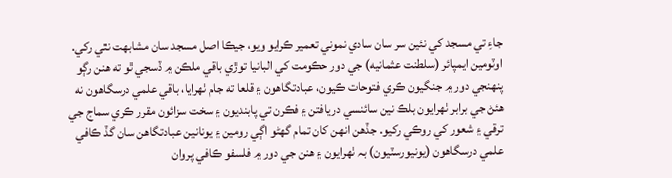جاءِ تي مسجد کي نئين سر سان سادي نموني تعمير ڪرايو ويو، جيڪا اصل مسجد سان مشابهت نٿي رکي. اوٽومين ايمپائر (سلطنت عثمانيه) جي دور حڪومت کي البانيا توڙي باقي ملڪن ۾ ڏسجي ٿو ته هنن رڳو پنهنجي دور ۾ جنگيون ڪري فتوحات ڪيون، عبادتگاهون ۽ قلعا ته جام ٺهرايا، باقي علمي درسگاهون نه هئڻ جي برابر ٺهرايون بلڪ نين سائنسي دريافتن ۽ فڪرن تي پابنديون ۽ سخت سزائون مقرر ڪري سماج جي ترقي ۽ شعور کي روڪي رکيو. جڏهن انهن کان تمام گهڻو اڳي رومين ۽ يونانين عبادتگاهن سان گڏ ڪافي علمي درسگاهون (يونيورسٽيون) بہ ٺهرايون ۽ هنن جي دور ۾ فلسفو ڪافي پروان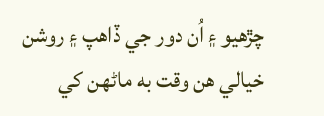چڙهيو ۽ اُن دور جي ڏاهپ ۽ روشن خيالي هن وقت به ماڻهن کي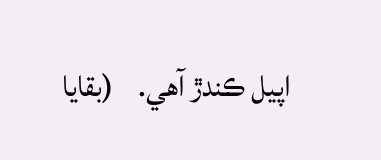اپيل ڪندڙ آهي.    (بقايا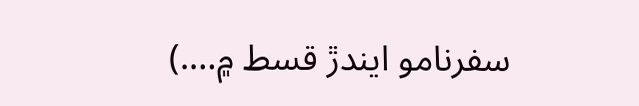سفرنامو ايندڙ قسط ۾….)